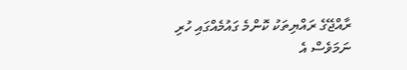ރާއްޖޭގެ ރައްޔިތަކު ކޮންމެ ގައުމެއްގައި ހުރި ނަމަވެސް އެ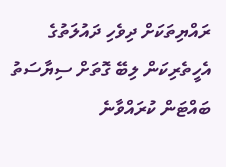ރައްޔިތަކަށް ދިވެހި ދައުލަތުގެ އެހީތެރިކަން ލިބޭ ގޮތަށް ސިޔާސަތު ބައްޓަން ކުރައްވާނެ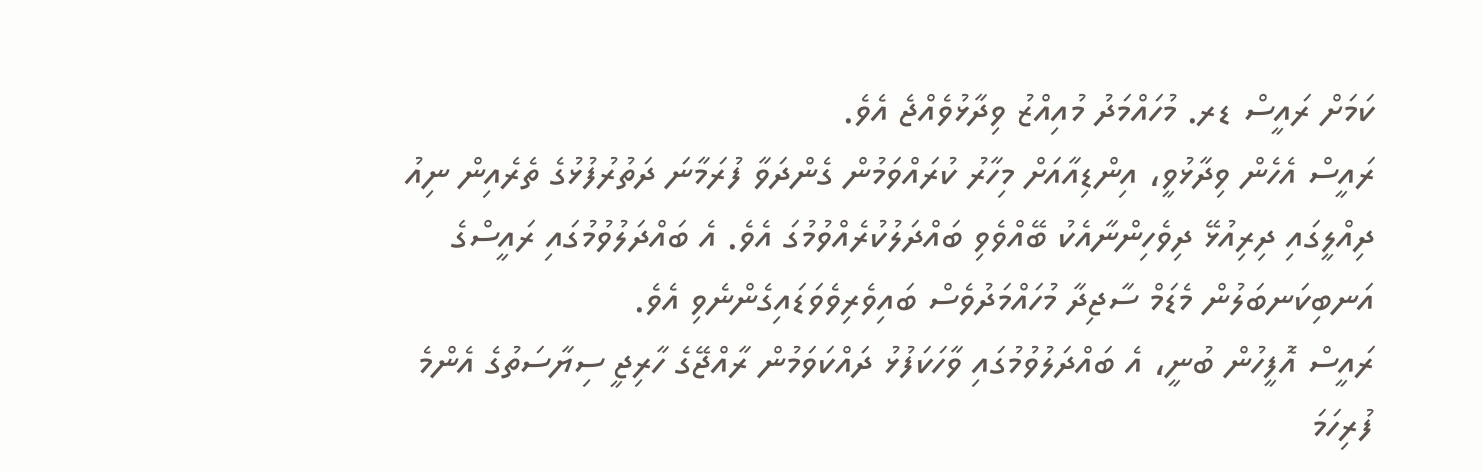ކަމަށް ރައީސް ޑރ. މުހައްމަދު މުއިއްޒު ވިދާޅުވެއްޖެ އެވެ.
ރައީސް އެހެން ވިދާޅުވީ، އިންޑިއާއަށް މިހާރު ކުރައްވަމުން ގެންދަވާ ފުރަމާނަ ދަތުރުފުޅުގެ ތެރެއިން ނިއު ދިއްލީގައި ދިރިއުޅޭ ދިވެހިންނާއެކު ބޭއްވެވި ބައްދަލުކުރެއްވުމުގަ އެވެ. އެ ބައްދަލުވުމުގައި ރައީސްގެ އަނބިކަނބަލުން މެޑަމް ސާޖިދާ މުހައްމަދުވެސް ބައިވެރިވެވަޑައިގެންނެވި އެވެ.
ރައީސް އޮފީހުން ބުނީ، އެ ބައްދަލުވުމުގައި ވާހަކަފުޅު ދައްކަވަމުން ރާއްޖޭގެ ހާރިޖީ ސިޔާސަތުގެ އެންމެ ފުރިހަމަ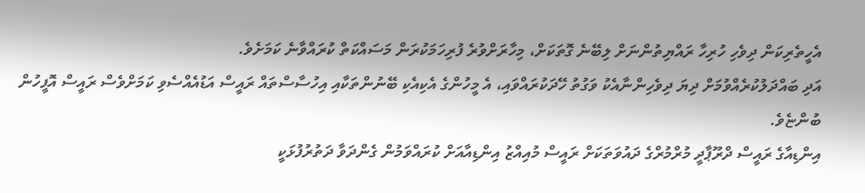އެހީތެރިކަން ދިވެހި ހުރިހާ ރައްޔިތުންނަށް ލިބޭނެ ގޮތަކަށް، މިހާރަށްވުރެ ފުރިހަމަކުރަން މަސައްކަތް ކުރައްވާނެ ކަމަށެވެ.
އަދި ބައްދަލުކުރެއްވުމަށް ދިޔަ ދިވެހިންނާއެކު ވަގުތު ހޭދަކުރައްވައި، އެ މީހުންގެ އެކިއެކި ބޭނުންތަކާއި އިހުސާސްތައް ރައީސް އަޑުއެއްސެވި ކަމަށްވެސް ރައީސް އޮފީހުން ބުންޏެވެ.
އިންޑިއާގެ ރައީސް ދްރޫޕާދީ މުރްމުރްގެ ދައުވަތަކަށް ރައީސް މުއިއްޒު އިންޑިއާއަށް ކުރައްވަމުން ގެންދަވާ ދަތުރުފުޅަކީ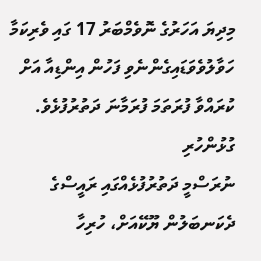މިދިޔަ އަހަރުގެ ނޮވެމްބަރު 17 ގައި ވެރިކަމާ ހަވާލުވެވަޑައިގެންނެވި ފަހުން އިންޑިއާ އަށް ކުރައްވާ ފުރަތަމަ ފުރަމާނަ ދަތުރުފުޅެވެ.
ގުޅުންހުރި
ނުރަސްމީ ދަތުރުފުޅެއްގައި ރައީސްގެ ދެކަނބަލުން ޔޫކޭއަށް، ހުރިހާ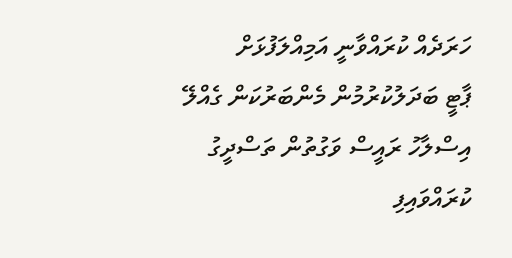ހަރަދެއް ކުރައްވާނީ އަމިއްލަފުޅަށް
ޕާޓީ ބަދަލުކުރުމުން މެންބަރުކަން ގެއްލޭ އިސްލާހު ރައީސް ވަގުތުން ތަސްދީގު ކުރައްވައިފި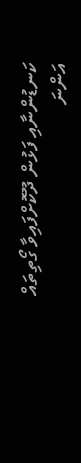ކަނޑުންނާއި ފަޅުން ދޫކޮށްފައިވާ ގޯތިތައް އަންނަ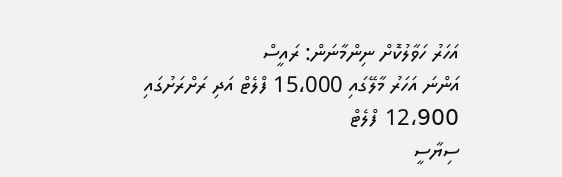އަހަރު ހަވާލުކޮށް ނިންމާނަން: ރައީސް
އަންނަ އަހަރު މާލޭގައި 15،000 ފްލެޓް އަދި ރަށްރަށުގައި 12،900 ފްލެޓް
ސިޔާސީ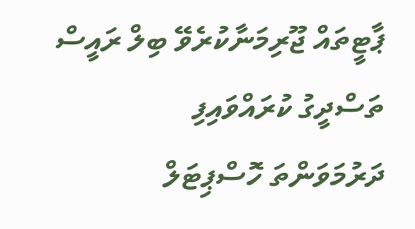ޕާޓީތައް ޖޫރިމަނާކުރެވޭ ބިލް ރައީސް ތަސްދީގު ކުރައްވައިފި
ދަރުމަވަންތަ ހޮސްޕިޓަލް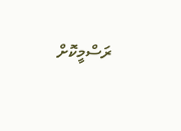ރަސްމީކޮށް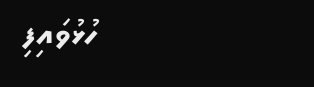ހުޅުވައިފި